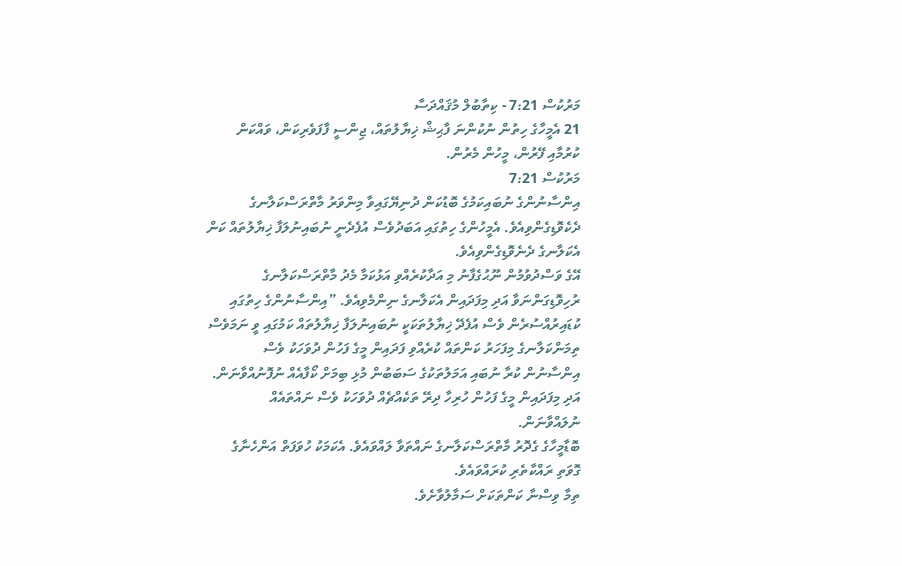މަރުކުސް 7:21 - ކިތާބުލް މުޤައްދަސާ
21 އެމީހާގެ ހިތުން ނުކުންނަ ފާޙިޝް ޚިޔާލުތައް، ޖިންސީ ފާފަވެރިކަން، ވައްކަން ކުރުމާއި ފޭރުން، މީހުން މެރުން.
މަރުކުސް 7:21
އިންސާނުންގެ ނުބައިކަމުގެ ބޮޑުކަން ދުނިޔޭގައިވާ މިންވަރު މާތްރަސްކަލާނގެ ދެކެވޮޑިގެންވިއެވެ. އެމީހުންގެ ހިތުގައި އަބަދުވެސް އުފެދެނީ ނުބައިނުލަފާ ޚިޔާލުތައް ކަން އެކަލާނގެ ދެނެވޮޑިގެންވިއެވެ.
އޭގެ ވަސްދުވުމުން ނޫޙުގެފާނު މި އަދާކުރެއްވި އަޅުކަމާ މެދު މާތްރަސްކަލާނގެ ރުހިވޮޑިގަންނަވާ އަދި މިފަދައިން އެކަލާނގެ ނިންމެވިއެވެ. ”އިންސާނުންގެ ހިތުގައި ކުޑައިރުއްސުރެން ވެސް އުފެދޭ ޚިޔާލުތަކަކީ ނުބައިނުލަފާ ޚިޔާލުތައް ކަމުގައި ވީ ނަމަވެސް ތިމަންކަލާނގެ މިފަހަރު ކަންތައް ކުރެއްވި ފަދައިން މީގެ ފަހުން ދުވަހަކު ވެސް އިންސާނުން ކުރާ ނުބައި އަމަލުތަކުގެ ސަބަބުން މުޅި ބިމަށް ކޯފާއެއް ނުފޮނުއްވާނަން. އަދި މިފަދައިން މީގެ ފަހުން ހުރިހާ ދިރޭ ތަކެއްޗެއް ދުވަހަކު ވެސް ނައްތައެއް ނުލައްވާނަން.
ބޮޑާމީހާގެ ގެދޮރު މާތްރަސްކަލާނގެ ނައްތަވާ ލައްވައެވެ. އެކަމަކު ހުވަފަތް އަންހެނާގެ ގޮވަތި ރައްކާތެރި ކުރައްވައެވެ.
ތިމާ ވިސްނާ ކަންތަކަށް ސަމާލުވާށެވެ.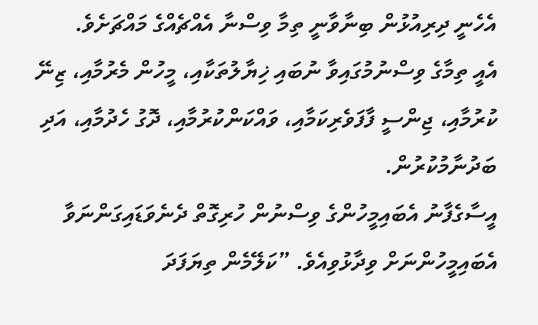އެހެނީ ދިރިއުޅުން ބިނާވާނީ ތިމާ ވިސްނާ އެއްޗެއްގެ މައްޗަށެވެ.
އެއީ ތިމާގެ ވިސްނުމުގައިވާ ނުބައި ޚިޔާލުތަކާއި، މީހުން މެރުމާއި، ޒިނޭ ކުރުމާއި، ޖިންސީ ފާފަވެރިކަމާއި، ވައްކަންކުރުމާއި، ދޮގު ހެދުމާއި، އަދި ބަދުނާމުކުރުން.
އީސާގެފާނު އެބައިމީހުންގެ ވިސްނުން ހުރިގޮތް ދެނެވަޑައިގަންނަވާ އެބައިމީހުންނަށް ވިދާޅުވިއެވެ. ”ކަލޭމެން ތިޔަފަދަ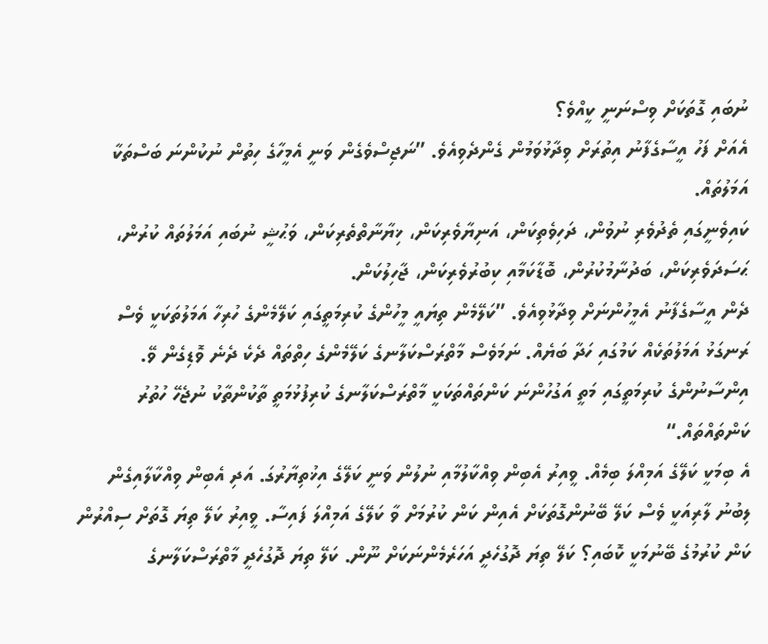ނުބައި ގޮތަކަށް ވިސްނަނީ ކީއްވެ؟
އެއަށް ފަހު އީސާގެފާނު އިތުރަށް ވިދާޅުވަމުން ގެންދެވިއެވެ. ”ނަޖިސްވެގެން ވަނީ އެމީހާގެ ހިތުން ނުކުންނަ ބަސްތަކާ އަމަލުތައް.
ކައިވެނީގައި ތެދުވެރި ނުވުން، ދަހިވެތިކަން، އަނިޔާވެރިކަން، ޚިޔާނާތްތެރިކަން، ވަޙުޝީ ނުބައި އަމަލުތައް ކުރުން، ޙަސަދަވެރިކަން، ބަދުނާމުކުރުން، ބޮޑާކަމާއި ކިބުރުވެރިކަން، ޖާހިލުކަން.
ދެން އީސާގެފާނު އެމީހުންނަށް ވިދާޅުވިއެވެ. ”ކަލޭމެން ތިޔައީ މީހުންގެ ކުރިމަތީގައި ކަލޭމެންގެ ހުރިހާ އަމަލުތަކަކީ ވެސް ރަނގަޅު އަމަލުތަކެއް ކަމުގައި ހަދާ ބަޔެއް. ނަމަވެސް މާތްރަސްކަލާނގެ ކަލޭމެންގެ ހިތްތައް ދެކެ ދެނެ ވޮޑިގެން ވޭ. އިންސާނުންގެ ކުރިމަތީގައި މަތީ އަގުހުންނަ ކަންތައްތަކަކީ މާތްރަސްކަލާނގެ ކުރިފުޅުމަތީ ތާކުންތާކު ނުޖެހޭ ހުތުރު ކަންތައްތައް.“
އެ ބިމަކީ ކަލޭގެ އަމިއްލަ ބިމެއް. ވީއިރު އެބިން ވިއްކާލުމާއި ނުލުން ވަނީ ކަލޭގެ އިޚުތިޔާރުގަ. އަދި އެބިން ވިއްކާލާއިގެން ލިބުނު ލާރިއަކީ ވެސް ކަލޭ ބޭނުންގޮތަކަށް އެއިން ކަން ކުރުމަށް ވާ ކަލޭގެ އަމިއްލަ ފައިސާ. ވީއިރު ކަލޭ ތިޔަ ގޮތަށް ސިއްރުން ކަން ކުރުމުގެ ބޭނުމަކީ ކޮބައި؟ ކަލޭ ތިޔަ ދޮގުހެދީ އަހަރެމެންނަކަށް ނޫން. ކަލޭ ތިޔަ ދޮގުހެދީ މާތްރަސްކަލާނގެ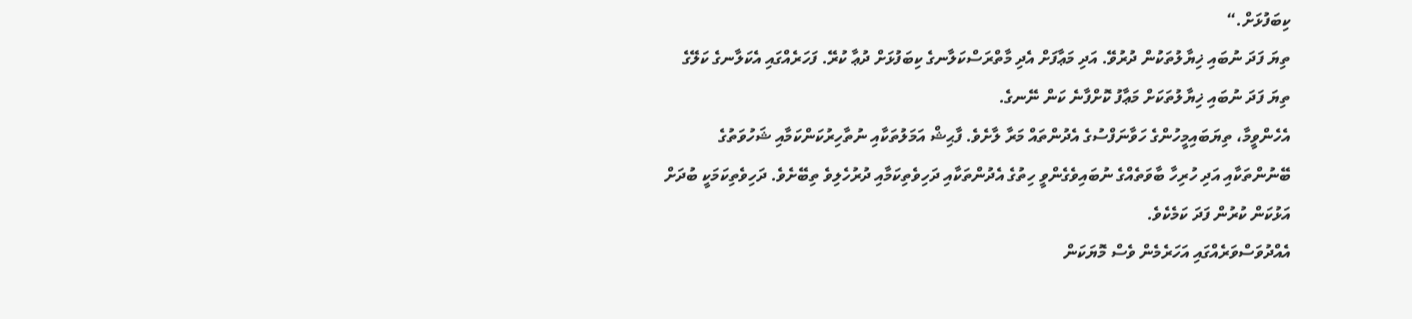ކިބަފުޅަށް.“
ތިޔަ ފަދަ ނުބައި ޚިޔާލުތަކުން ދުރުވޭ. އަދި މަޢާފަށް އެދި މާތްރަސްކަލާނގެ ކިބަފުޅަށް ދުޢާ ކުރޭ. ފަހަރެއްގައި އެކަލާނގެ ކަލޭގެ ތިޔަ ފަދަ ނުބައި ޚިޔާލުތަކަށް މަޢާފު ކޮށްފާނެ ކަން ނޭނގެ.
އެހެންވީމާ، ތިޔަބައިމީހުންގެ ހަވާނަފްސުގެ އެދުންތައް މަރާ ލާށެވެ. ފާޙިޝް އަމަލުތަކާއި ނުތާހިރުކަންކަމާއި ޝަހުވަތުގެ ބޭނުންތަކާއި އަދި ހުރިހާ ބާވަތެއްގެ ނުބައިވެގެންވީ ހިތުގެ އެދުންތަކާއި ދަހިވެތިކަމާއި ދުރުހެލިވެ ތިބޭށެވެ. ދަހިވެތިކަމަކީ ބުދަށް އަޅުކަން ކުރުން ފަދަ ކަމެކެވެ.
އެއްދުވަސްވަރެއްގައި އަހަރެމެން ވެސް މޮޔަކަން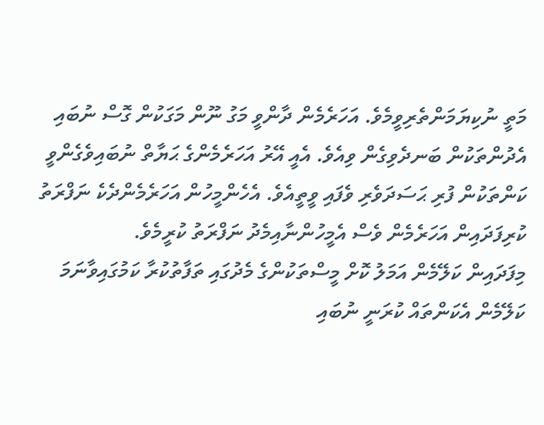މަތީ ނުކިޔަމަންތެރިވީމެވެ. އަހަރެމެން ދާންވީ މަގު ނޫން މަގަކުން ގޮސް ނުބައި އެދުންތަކުން ބަނދެވިގެން ވިއެވެ. އެއީ އޭރު އަހަރެމެންގެ ޙަޔާތް ނުބައިވެގެންވީ ކަންތަކުން ފުރި ޙަސަދަވެރި ވެފައި ވީތީއެވެ. އެހެންމީހުން އަހަރެމެންދެކެ ނަފްރަތު ކުރިފަދައިން އަހަރެމެން ވެސް އެމީހުންނާއިމެދު ނަފްރަތު ކުރީމެވެ.
މިފަދައިން ކަލޭމެން އަމަލު ކޮށް މީސްތަކުންގެ މެދުގައި ތަފާތުކުރާ ކަމުގައިވާނަމަ ކަލޭމެން އެކަންތައް ކުރަނީ ނުބައި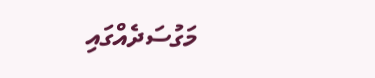މަގުސަދެއްގައި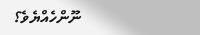ނޫންހެއްޔެވެ؟